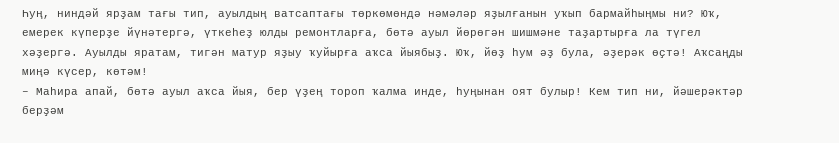Һуң, ниндәй ярҙам тағы тип, ауылдың ватсаптағы төркөмөндә нәмәләр яҙылғанын уҡып бармайһыңмы ни? Юҡ, емерек күперҙе йүнәтергә, үткеһеҙ юлды ремонтларға, бөтә ауыл йөрөгән шишмәне таҙартырға ла түгел хәҙергә. Ауылды яратам, тигән матур яҙыу ҡуйырға аҡса йыябыҙ. Юҡ, йөҙ һум әҙ була, әҙерәк өҫтә! Аҡсаңды миңә күсер, көтәм!
– Маһира апай, бөтә ауыл аҡса йыя, бер үҙең тороп ҡалма инде, һуңынан оят булыр! Кем тип ни, йәшерәктәр берҙәм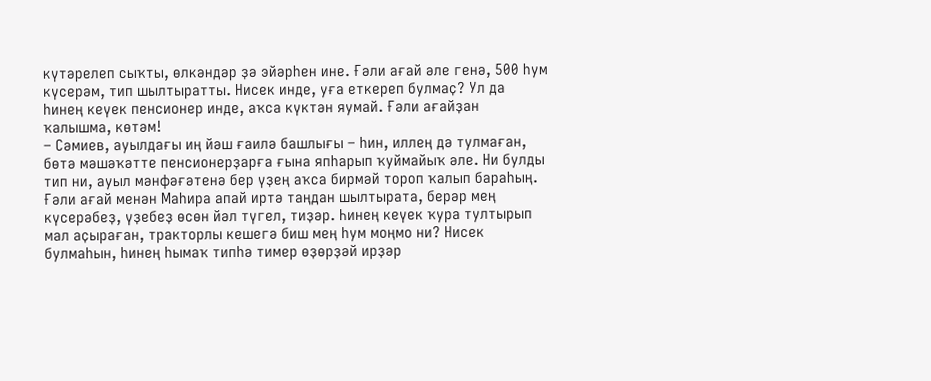күтәрелеп сыҡты, өлкәндәр ҙә эйәрһен ине. Ғәли ағай әле генә, 500 һум күсерәм, тип шылтыратты. Нисек инде, уға еткереп булмаҫ? Ул да һинең кеүек пенсионер инде, аҡса күктән яумай. Ғәли ағайҙан ҡалышма, көтәм!
– Сәмиев, ауылдағы иң йәш ғаилә башлығы – һин, иллең дә тулмаған, бөтә мәшәҡәтте пенсионерҙарға ғына япһарып ҡуймайыҡ әле. Ни булды тип ни, ауыл мәнфәғәтенә бер үҙең аҡса бирмәй тороп ҡалып бараһың. Ғәли ағай менән Маһира апай иртә таңдан шылтырата, берәр мең күсерәбеҙ, үҙебеҙ өсөн йәл түгел, тиҙәр. Һинең кеүек ҡура тултырып мал аҫыраған, тракторлы кешегә биш мең һум моңмо ни? Нисек булмаһын, һинең һымаҡ типһә тимер өҙөрҙәй ирҙәр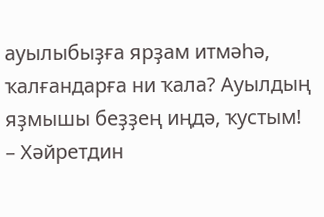ауылыбыҙға ярҙам итмәһә, ҡалғандарға ни ҡала? Ауылдың яҙмышы беҙҙең иңдә, ҡустым!
– Хәйретдин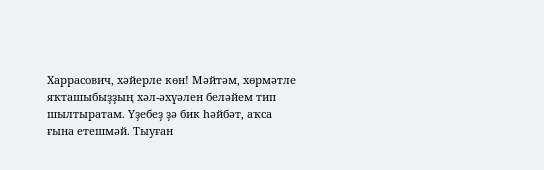Харрасович, хәйерле көн! Мәйтәм, хөрмәтле яҡташыбыҙҙың хәл-әхүәлен беләйем тип шылтыратам. Үҙебеҙ ҙә бик һәйбәт, аҡса ғына етешмәй. Тыуған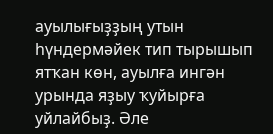ауылығыҙҙың утын һүндермәйек тип тырышып ятҡан көн, ауылға ингән урында яҙыу ҡуйырға уйлайбыҙ. Әле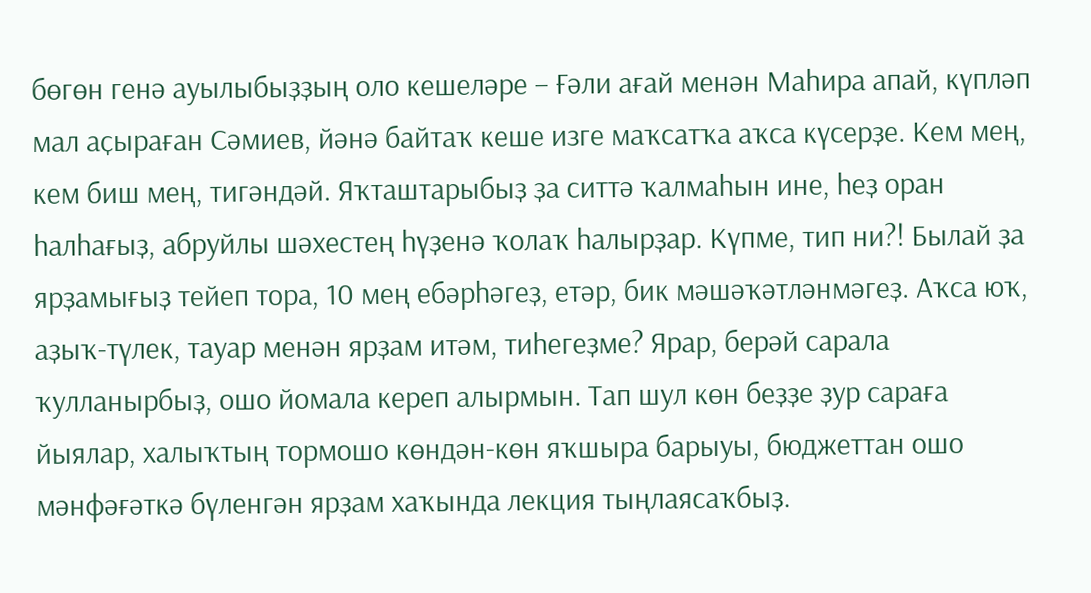бөгөн генә ауылыбыҙҙың оло кешеләре – Ғәли ағай менән Маһира апай, күпләп мал аҫыраған Сәмиев, йәнә байтаҡ кеше изге маҡсатҡа аҡса күсерҙе. Кем мең, кем биш мең, тигәндәй. Яҡташтарыбыҙ ҙа ситтә ҡалмаһын ине, һеҙ оран һалһағыҙ, абруйлы шәхестең һүҙенә ҡолаҡ һалырҙар. Күпме, тип ни?! Былай ҙа ярҙамығыҙ тейеп тора, 10 мең ебәрһәгеҙ, етәр, бик мәшәҡәтләнмәгеҙ. Аҡса юҡ, аҙыҡ-түлек, тауар менән ярҙам итәм, тиһегеҙме? Ярар, берәй сарала ҡулланырбыҙ, ошо йомала кереп алырмын. Тап шул көн беҙҙе ҙур сараға йыялар, халыҡтың тормошо көндән-көн яҡшыра барыуы, бюджеттан ошо мәнфәғәткә бүленгән ярҙам хаҡында лекция тыңлаясаҡбыҙ.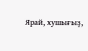Ярай, хушығыҙ,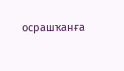осрашҡанға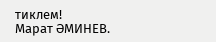тиклем!
Марат ӘМИНЕВ.